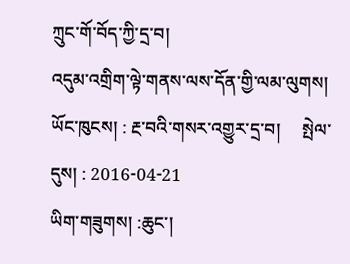ཀྲུང་གོ་བོད་ཀྱི་དྲ་བ།
འདུམ་འགྲིག་ལྟེ་གནས་ལས་དོན་གྱི་ལམ་ལུགས།
ཡོང་ཁུངས། : རྔ་བའི་གསར་འགྱུར་དྲ་བ།     སྤེལ་དུས། : 2016-04-21
ཡིག་གཟུགས། :ཆུང་།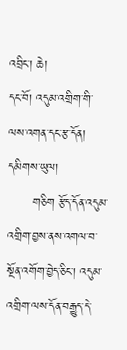འབྲིང་། ཆེ།
དང་བོ། འདུམ་འགྲིག་གི་ལས་འགན་དང་རྩ་དོན། དམིགས་ཡུལ།
      གཅིག རྩོད་དོན་འདུམ་འགྲིག་བྱས་ནས་འགལ་བ་སྔོན་འགོག་བྱེད་ཅིང་། འདུམ་འགྲིག་ལས་དོན་བརྒྱུད་དེ་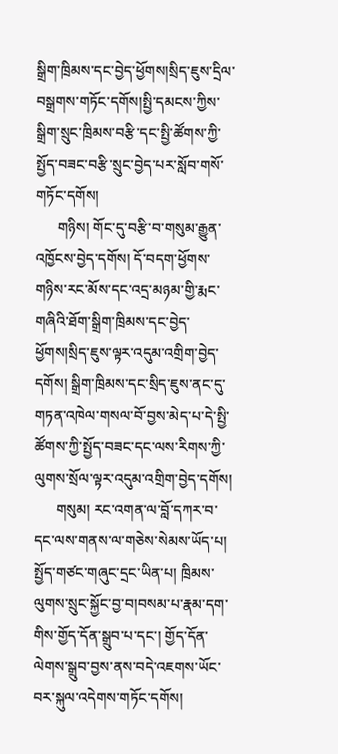སྒྲིག་ཁྲིམས་དང་བྱེད་ཕྱོགས།སྲིད་ཇུས་དྲིལ་བསྒྲགས་གཏོང་དགོས།སྤྱི་དམངས་ཀྱིས་སྒྲིག་སྲུང་ཁྲིམས་བརྩི་དང་སྤྱི་ཚོགས་ཀྱི་སྤྱོད་བཟང་བརྩི་སྲུང་བྱེད་པར་སློབ་གསོ་གཏོང་དགོས།
      གཉིས། གོང་དུ་བརྩི་བ་གསུམ་རྒྱུན་འཁྱོངས་བྱེད་དགོས། དོ་བདག་ཕྱོགས་གཉིས་རང་མོས་དང་འདྲ་མཉམ་གྱི་རྨང་གཞིའི་ཐོག་སྒྲིག་ཁྲིམས་དང་བྱེད་ཕྱོགས།སྲིད་ཇུས་ལྟར་འདུམ་འགྲིག་བྱེད་དགོས། སྒྲིག་ཁྲིམས་དང་སྲིད་ཇུས་ནང་དུ་གཏན་འཁེལ་གསལ་བོ་བྱས་མེད་པ་དེ་སྤྱི་ཚོགས་ཀྱི་སྤྱོད་བཟང་དང་ལས་རིགས་ཀྱི་ལུགས་སྲོལ་ལྟར་འདུམ་འགྲིག་བྱེད་དགོས།
      གསུམ། རང་འགན་ལ་བློ་དཀར་བ་དང་ལས་གནས་ལ་གཅེས་སེམས་ཡོད་པ། སྤྱོད་གཙང་གཞུང་དྲང་ཡིན་པ། ཁྲིམས་ལུགས་སྲུང་སྐྱོང་བྱ་བ།བསམ་པ་རྣམ་དག་གིས་གྱོད་དོན་སྒྲུབ་པ་དང་། གྱོད་དོན་ལེགས་སྒྲུབ་བྱས་ནས་བདེ་འཇགས་ཡོང་བར་སྐུལ་འདེགས་གཏོང་དགོས།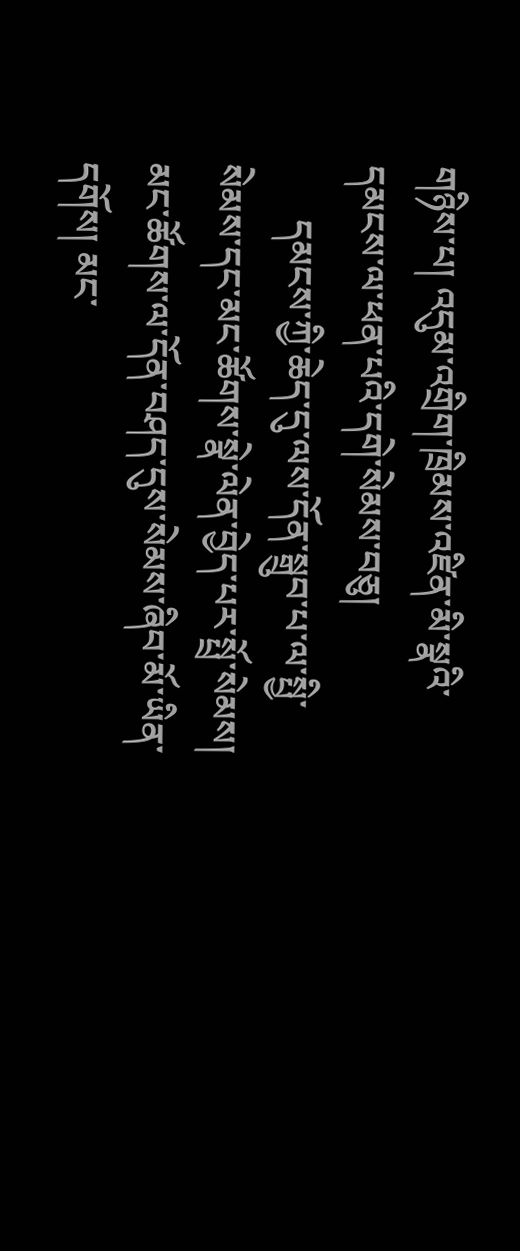གཉིས་པ། འདུམ་འགྲིག་ཁྲིམས་འཛིན་མི་སྣའི་དམངས་ལ་ཕན་པའི་དགེ་སེམས་བཅུ།
      དམངས་ཀྱི་ཆེད་དུ་ལས་དོན་སྒྲུབ་པ་ལ་སྤྱི་སེམས་དང་མང་ཚོགས་སྣེ་ལེན་བྱེད་པར་སྤྲོ་སེམས། མང་ཚོགས་ལ་དོན་བཤད་དུས་སེམས་ཞིབ་མོ་ཡིན་དགོས། མང་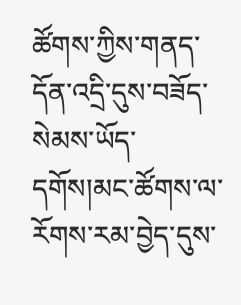ཚོགས་ཀྱིས་གནད་དོན་འདྲི་དུས་བཟོད་སེམས་ཡོད་དགོས།མང་ཚོགས་ལ་རོགས་རམ་བྱེད་དུས་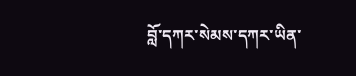བློ་དཀར་སེམས་དཀར་ཡིན་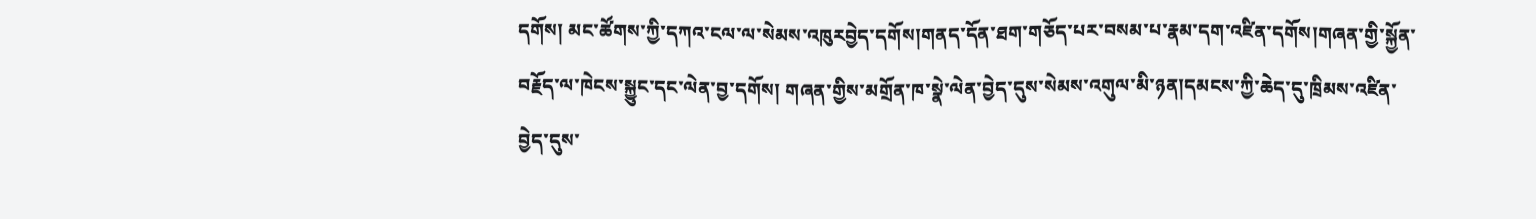དགོས། མང་ཚོགས་ཀྱི་དཀའ་ངལ་ལ་སེམས་འཁུརབྱེད་དགོས།གནད་དོན་ཐག་གཅོད་པར་བསམ་པ་རྣམ་དག་འཛིན་དགོས།གཞན་གྱི་སྐྱོན་བརྗོད་ལ་ཁེངས་སྐྱུང་དང་ལེན་བྱ་དགོས། གཞན་གྱིས་མགྲོན་ཁ་སྣེ་ལེན་བྱེད་དུས་སེམས་འགུལ་མི་ཉན།དམངས་ཀྱི་ཆེད་དུ་ཁྲིམས་འཛིན་བྱེད་དུས་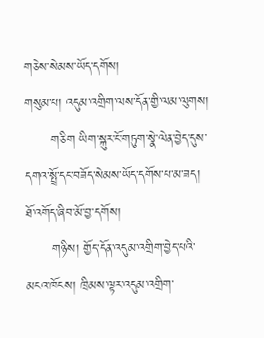གཅེས་སེམས་ཡོད་དགོས།
གསུམ་པ། འདུམ་འགྲིག་ལས་དོན་གྱི་ལམ་ལུགས།
      གཅིག ཡིག་སྐུར་ངོ་གཏུག་སྣེ་ལེན་བྱེད་དུས་དགའ་སྤྲོ་དང་བཟོད་སེམས་ཡོད་དགོས་པ་མ་ཟད། ཐོ་འགོད་ཞིབ་མོ་བྱ་དགོས།
      གཉིས། གྱོད་དོན་འདུམ་འགྲིག་བྱེད་པའི་མངའ་ཁོངས། ཁྲིམས་ལྟར་འདུམ་འགྲིག་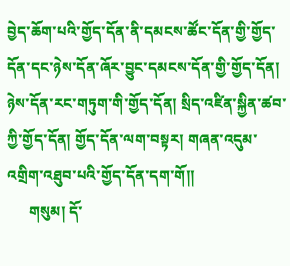བྱེད་ཆོག་པའི་གྱོད་དོན་ནི་དམངས་ཚོང་དོན་གྱི་གྱོད་དོན་དང་ཉེས་དོན་ཞོར་བྱུང་དམངས་དོན་གྱི་གྱོད་དོན། ཉེས་དོན་རང་གཏུག་གི་གྱོད་དོན། སྲིད་འཛིན་སྐྱིན་ཚབ་ཀྱི་གྱོད་དོན། གྱོད་དོན་ལག་བསྟར། གཞན་འདུམ་འགྲིག་འཐུབ་པའི་གྱོད་དོན་དག་གོ།།
      གསུམ། དོ་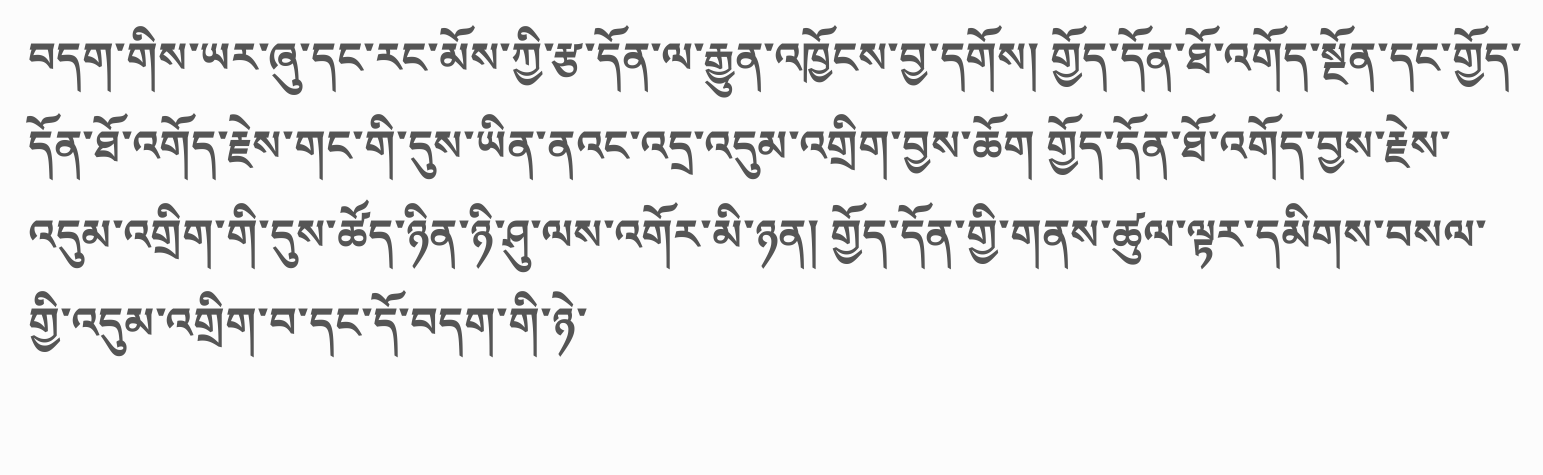བདག་གིས་ཡར་ཞུ་དང་རང་མོས་ཀྱི་རྩ་དོན་ལ་རྒྱུན་འཁྱོངས་བྱ་དགོས། གྱོད་དོན་ཐོ་འགོད་སྔོན་དང་གྱོད་དོན་ཐོ་འགོད་རྗེས་གང་གི་དུས་ཡིན་ནའང་འདྲ་འདུམ་འགྲིག་བྱས་ཆོག གྱོད་དོན་ཐོ་འགོད་བྱས་རྗེས་འདུམ་འགྲིག་གི་དུས་ཚོད་ཉིན་ཉི་ཤུ་ལས་འགོར་མི་ཉན། གྱོད་དོན་གྱི་གནས་ཚུལ་ལྟར་དམིགས་བསལ་གྱི་འདུམ་འགྲིག་བ་དང་དོ་བདག་གི་ཉེ་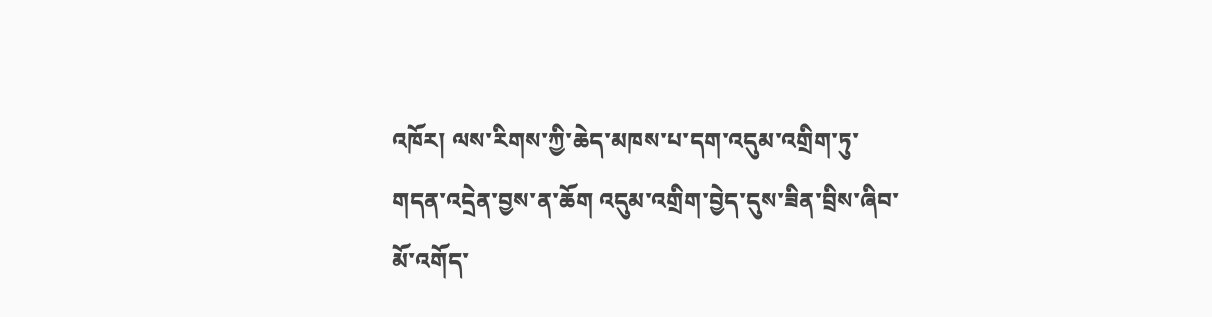འཁོར། ལས་རིགས་ཀྱི་ཆེད་མཁས་པ་དག་འདུམ་འགྲིག་ཏུ་གདན་འདྲེན་བྱས་ན་ཆོག འདུམ་འགྲིག་བྱེད་དུས་ཟིན་བྲིས་ཞིབ་མོ་འགོད་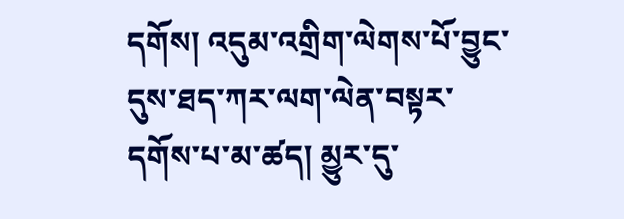དགོས། འདུམ་འགྲིག་ལེགས་པོ་བྱུང་དུས་ཐད་ཀར་ལག་ལེན་བསྟར་དགོས་པ་མ་ཚད། མྱུར་དུ་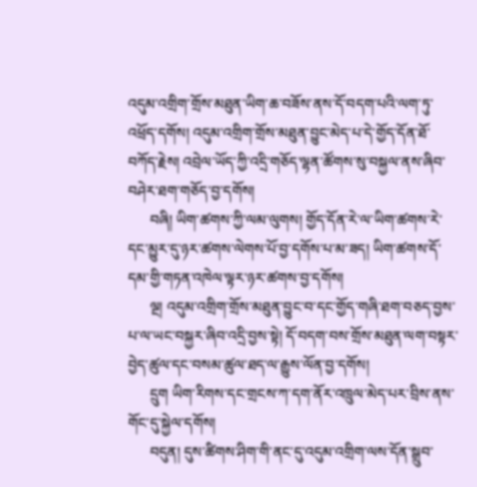འདུམ་འགྲིག་གྲོས་མཐུན་ཡིག་ཆ་བཟོས་ནས་དོ་བདག་པའི་ལག་ཏུ་འཕྲོད་དགོས། འདུམ་འགྲིག་གྲོས་མཐུན་བྱུང་མེད་པ་དེ་གྱོད་དོན་ཐོ་བཀོད་རྗེས། འབྲེལ་ཡོད་ཀྱི་འདྲི་གཅོད་ལྷན་ཚོགས་སུ་བསྐྱལ་ནས་ཞིབ་བཤེར་ཐག་གཅོད་བྱ་དགོས།
      བཞི། ཡིག་ཚགས་ཀྱི་ལམ་ལུགས། གྱོད་དོན་རེ་ལ་ཡིག་ཚགས་རེ་དང་མྱུར་དུ་ཉར་ཚགས་ལེགས་པོ་བྱ་དགོས་པ་མ་ཟད། ཡིག་ཚགས་དོ་དམ་གྱི་གཏན་འཁེལ་ལྟར་ཉར་ཚགས་བྱ་དགོས།
      ལྔ། འདུམ་འགྲིག་གྲོས་མཐུན་བྱུང་བ་དང་གྱོད་གཞི་ཐག་བཅད་བྱས་པ་ལ་ཡང་བསྐྱར་ཞིབ་འདྲི་བྱས་སྟེ། དོ་བདག་བས་གྲོས་མཐུན་ལག་བསྟར་བྱེད་ཚུལ་དང་བསམ་ཚུལ་ཐད་ལ་རྒྱུས་ལོན་བྱ་དགོས།
      དྲུག ཡིག་རིགས་དང་གྲངས་ཀ་དག་ནོར་འཁྲུལ་མེད་པར་བྲིས་ནས་གོང་དུ་སྐྱེལ་དགོས།
      བདུན། དུས་ཚིགས་ཤིག་གི་ནང་དུ་འདུམ་འགྲིག་ལས་དོན་སྒྲུབ་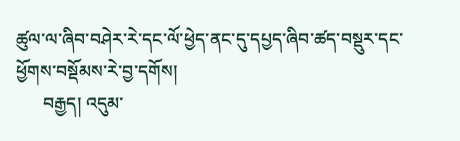ཚུལ་ལ་ཞིབ་བཤེར་རེ་དང་ལོ་ཕྱེད་ནང་དུ་དཔྱད་ཞིབ་ཚད་བསྡུར་དང་ཕྱོགས་བསྡོམས་རེ་བྱ་དགོས།
      བརྒྱད། འདུམ་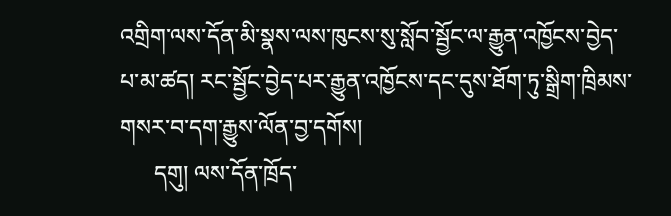འགྲིག་ལས་དོན་མི་སྣས་ལས་ཁུངས་སུ་སློབ་སྦྱོང་ལ་རྒྱུན་འཁྱོངས་བྱེད་པ་མ་ཚད། རང་སྦྱོང་བྱེད་པར་རྒྱུན་འཁྱོངས་དང་དུས་ཐོག་ཏུ་སྒྲིག་ཁྲིམས་གསར་བ་དག་རྒྱུས་ལོན་བྱ་དགོས།
      དགུ། ལས་དོན་ཁྲོད་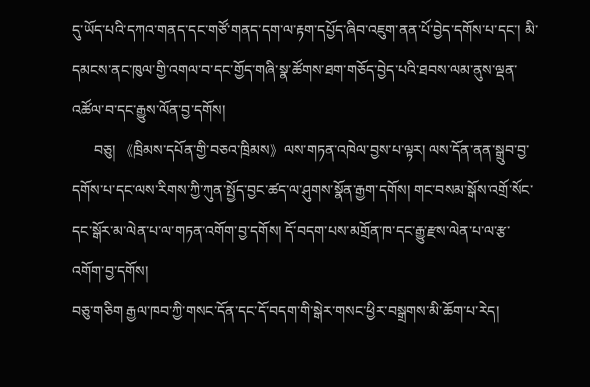དུ་ཡོད་པའི་དཀའ་གནད་དང་གཙོ་གནད་དག་ལ་རྟག་དཔྱོད་ཞིབ་འཇུག་ནན་པོ་བྱེད་དགོས་པ་དང་། མི་དམངས་ནང་ཁུལ་གྱི་འགལ་བ་དང་གྱོད་གཞི་སྣ་ཚོགས་ཐག་གཅོད་བྱེད་པའི་ཐབས་ལམ་ནུས་ལྡན་འཚོལ་བ་དང་རྒྱུས་ལོན་བྱ་དགོས།
      བཅུ། 《ཁྲིམས་དཔོན་གྱི་བཅའ་ཁྲིམས》ལས་གཏན་འཁེལ་བྱས་པ་ལྟར། ལས་དོན་ནན་སྒྲུབ་བྱ་དགོས་པ་དང་ལས་རིགས་ཀྱི་ཀུན་སྤྱོད་བྱང་ཚད་ལ་ཤུགས་སྣོན་རྒྱག་དགོས། གང་བསམ་སྒོས་འགྲོ་སོང་དང་སྒོར་མ་ལེན་པ་ལ་གཏན་འགོག་བྱ་དགོས། དོ་བདག་པས་མགྲོན་ཁ་དང་རྒྱུ་རྫས་ལེན་པ་ལ་རྩ་འགོག་བྱ་དགོས།
བཅུ་གཅིག རྒྱལ་ཁབ་ཀྱི་གསང་དོན་དང་དོ་བདག་གི་སྒེར་གསང་ཕྱིར་བསྒྲགས་མི་ཆོག་པ་རེད།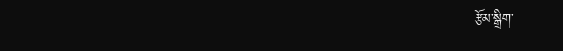རྩོམ་སྒྲིག་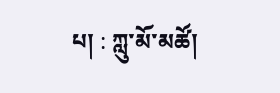པ། : ཀླུ་མོ་མཚོ།